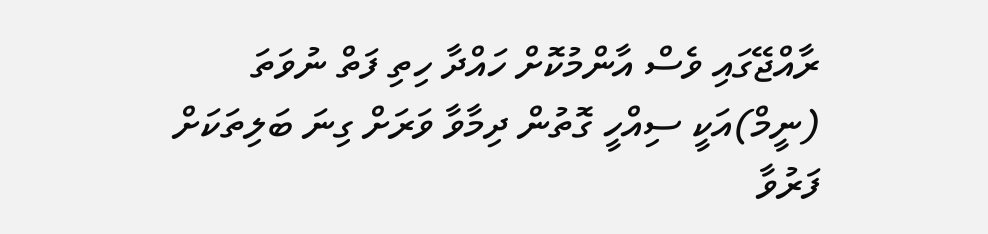ރާއްޖޭގައި ވެސް އާންމުކޮށް ހައްދާ ހިތި ފަތް ނުވަތަ (ނީމް)އަކީ ސިއްހީ ގޮތުން ދިމާވާ ވަރަށް ގިނަ ބަލިތަކަށް ފަރުވާ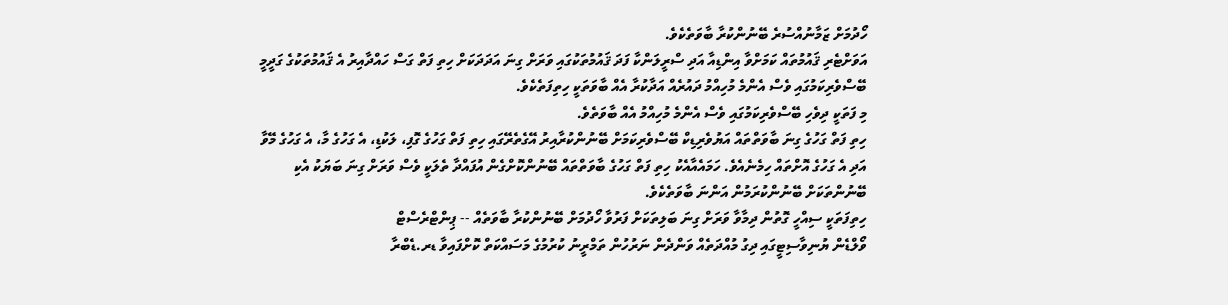ހޯދުމަށް ޒަމާނުއްސުރެ ބޭނުންކުރާ ބާވަތެކެވެ.
އަވަށްޓެރި ޤައުމުތައް ކަމަށްވާ އިންޑިއާ އަދި ސްރީލަންކާ ފަދަ ޤައުމުތަކުގައި ވަރަށް ގިނަ އަދަދަކަށް ހިތި ފަތް ގަސް ހައްދާއިރު އެ ޤައުމުތަކުގެ ގަދީމީ ބޭސްވެރިކަމުގައި ވެސް އެންމެ މުހިއްމު ދައުރެއް އަދާކުރާ އެއް ބާވަތަކީ ހިތިފަތެކެވެ.
މި ފަތަކީ ދިވެހި ބޭސްވެރިކަމުގައި ވެސް އެންމެ މުހިއްމު އެއް ބާވަތެވެ.
ހިތި ފަތް ގަހުގެ ގިނަ ބާވަތްތައް އަޔުވެރިޑިކް ބޭސްވެރިކަމަށް ބޭނުންކުރާއިރު އޭގެތެރޭގައި ހިތި ފަތް ގަހުގެ ގޮފި، ލަކުޑި، އެ ގަހުގެ މާ، އެ ގަހުގެ މޭވާ އަދި އެ ގަހުގެ އޮށްތައް ހިމެނެއެވެ. ހަމައެއާއެކު ހިތި ފަތް ގަހުގެ ބާވަތްތައް ބޭނުންކޮށްގެން އުފައްދާ ތެލަކީ ވެސް ވަރަށް ގިނަ ބަޔަކު އެކި ބޭނުންތަކަށް ބޭނުންކުރަމުން އަންނަ ބާވަތެކެވެ.
ހިތިފަތަކީ ސިއްހީ ގޮތުން ދިމާވާ ވަރަށް ގިނަ ބަލިތަކަށް ފަރުވާ ހޯދުމަށް ބޭނުންކުރާ ބާވަތެއް -- ޕިންޓްރެސްޓް
ވޯލްޑެން ޔުނިވާސިޓީގައި ދިގު މުއްދަތެއް ވަންދެން ނަރުހުން ތަމްރީނު ކުރުމުގެ މަސައްކަތް ކޮށްފައިވާ ޑރ.ޑެބްރާ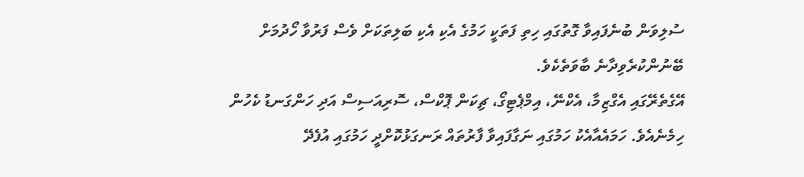ސުލިވަން ބުނެފައިވާ ގޮތުގައި ހިތި ފަތަކީ ހަމުގެ އެކި އެކި ބަލިތަކަށް ވެސް ފަރުވާ ހޯދުމަށް ބޭނުންކުރެވިދާނެ ބާވަތެކެވެ.
އޭގެތެރޭގައި އެގްޒިމާ، އެކްނޭ، އިމްޕެޓިގޯ، ޗިކަން ޕޮކްސް، ސޮރިއަސިސް އަދި ހަންގަނޑު ކެހުން ހިމެނެއެވެ. ހަމައެއާއެކު ހަމުގައި ނަގާފައިވާ ފާރުތައް ރަނގަޅުކޮށްދީ ހަމުގައި އުފެދޭ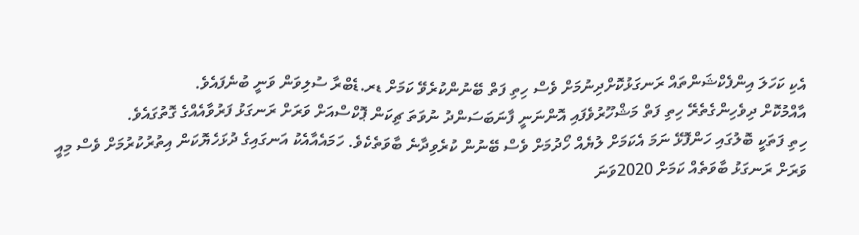އެކި ކަހަލަ އިންފެކްޝަންތައް ރަނގަޅުކޮށްދިނުމަށް ވެސް ހިތި ފަތް ބޭނުންކުރެވޭ ކަމަށް ޑރ.ޑެބްރާ ސުލިވަން ވަނީ ބުނެފައެވެ.
އާއްމުކޮށް ދިވެހިންގެތެރޭ ހިތި ފަތް މަޝްހޫރުވެފައި އޮންނަނީ ފާނަބަސަންދު ނުވަތަ ޗިކަން ޕޮކްސްއަށް ވަރަށް ރަނގަޅު ފަރުވާއެއްގެ ގޮތުގައެވެ.
ހިތި ފަތަކީ ބޮލުގައި ހަންފޮޅޭ ނަމަ އެކަމަށް ލުޔެއް ހޯދުމަށް ވެސް ބޭނުން ކުރެވިދާނެ ބާވަތެކެވެ. ހަމައެއާއެކު އަނގައިގެ ދުޅަހެޔޮކަން އިތުރުކުރުމަށް ވެސް މިއީ ވަރަށް ރަނގަޅު ބާވަތެއް ކަމަށް 2020ވަނަ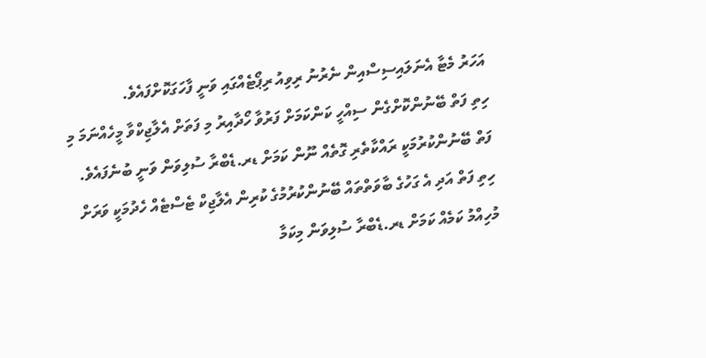އަހަރު މެޓާ އެނަލައިސިސްއިން ނެރުނު ރިވިއު ރިޕޯޓެއްގައި ވަނީ ފާހަގަކޮށްފައެވެ.
ހިތި ފަތް ބޭނުންކޮށްގެން ސިއްހީ ކަންކަމަށް ފަރުވާ ހޯދާއިރު މި ފަތަށް އެލާޖިކްވާ މީހެއްނަމަ މި ފަތް ބޭނުންކުރުމަކީ ރައްކާތެރި ގޮތެއް ނޫން ކަމަށް ޑރ.ޑެބްރާ ސުލިވަން ވަނީ ބުނެފައެވެ. ހިތި ފަތް އަދި އެ ގަހުގެ ބާވަތްތައް ބޭނުންކުރުމުގެ ކުރިން އެލާޖިކް ޓެސްޓެއް ހެދުމަކީ ވަރަށް މުހިއްމު ކަމެއް ކަމަށް ޑރ.ޑެބްރާ ސުލިވަން މިކަމާ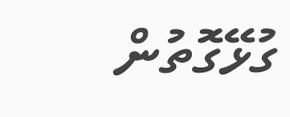ގުޅޭގޮތުން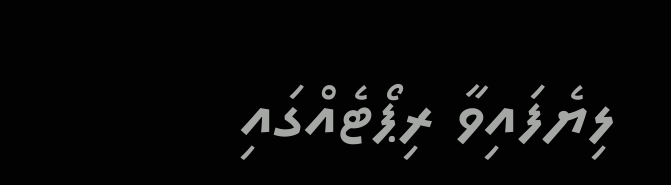ލިޔެފައިވާ ރިޕޯޓެއްގައި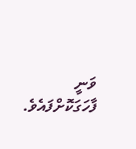ވަނީ ފާހަގަކޮށްފައެވެ.